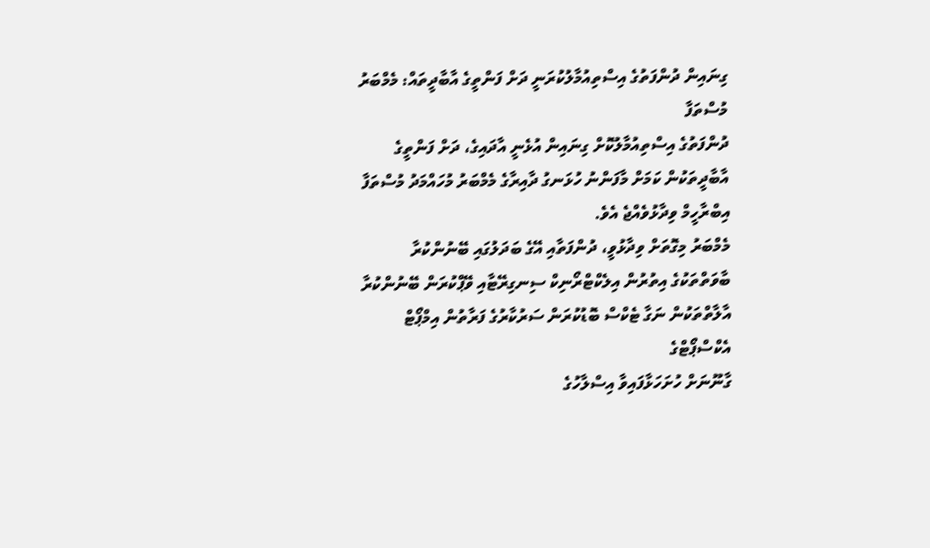ގިނައިން ދުންފަތުގެ އިސްތިއުމާލުކުރަނީ ދަށް ފަންތީގެ އާބާދީތައް: މެމްބަރު މުސްތަފާ
ދުންފަތުގެ އިސްތިއުމާލުކޮށް ގިނައިން އުޅެނީ އާދައިގެ، ދަށް ފަންތީގެ އާބާދީތަކުން ކަމަށް މާފަންނު ހުޅަނގު ދާއިރާގެ މެމްބަރު މުހައްމަދު މުސްތަފާ އިބްރާހީމް ވިދާޅުވެއްޖެ އެވެ.
މެމްބަރު މިގޮތަށް ވިދާޅުވީ، ދުންފަތާއި އޭގެ ބަދަލުގައި ބޭނުންކުރާ
ބާވަތްތަކުގެ އިތުރުން އިލެކްޓްރޯނިކް ސިނގިރޭޓާއި ވޭޕްކުރަން ބޭނުންކުރާ
އާލާތްތަކުން ނަގާ ޓެކްސް ބޮޑުކުރަން ސަރުކާރުގެ ފަރާތުން އިމްޕޯޓް އެކްސްޕޯޓްގެ
ގާނޫނަށް ހުށަހަޅާފައިވާ އިސްލާހުގެ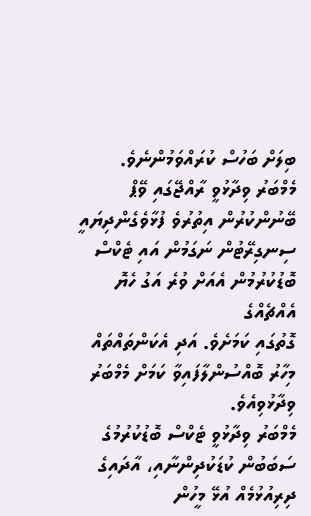ބިލަށް ބަހުސް ކުރައްވަމުންނެވެ.
މެމްބަރު ވިދާޅުވީ ރާއްޖޭގައި ވޭޕް ބޭނުންކުރުން އިތުރުވެ ފުޅާވެގެންދިޔައީ
ސިނގިރޭޓުން ނަގަމުން އައި ޓެކްސް ބޮޑުކުރުމުން އެއަށް ވުރެ އަގު ހެޔޮ އެއްޗެއްގެ
ގޮތުގައި ކަމަށެވެ. އަދި އެކަންތައްތައް މިހާރު ބޮއްސުންލާފައިވާ ކަމަށް މެމްބަރު
ވިދާޅުވިއެވެ.
މެމްބަރު ވިދާޅުވީ ޓެކްސް ބޮޑުކުރުމުގެ ސަބަބުން ކުޑަކުދިންނާއި، އާދައިގެ
ދިރިއުޅުމެއް އުޅޭ މީހުން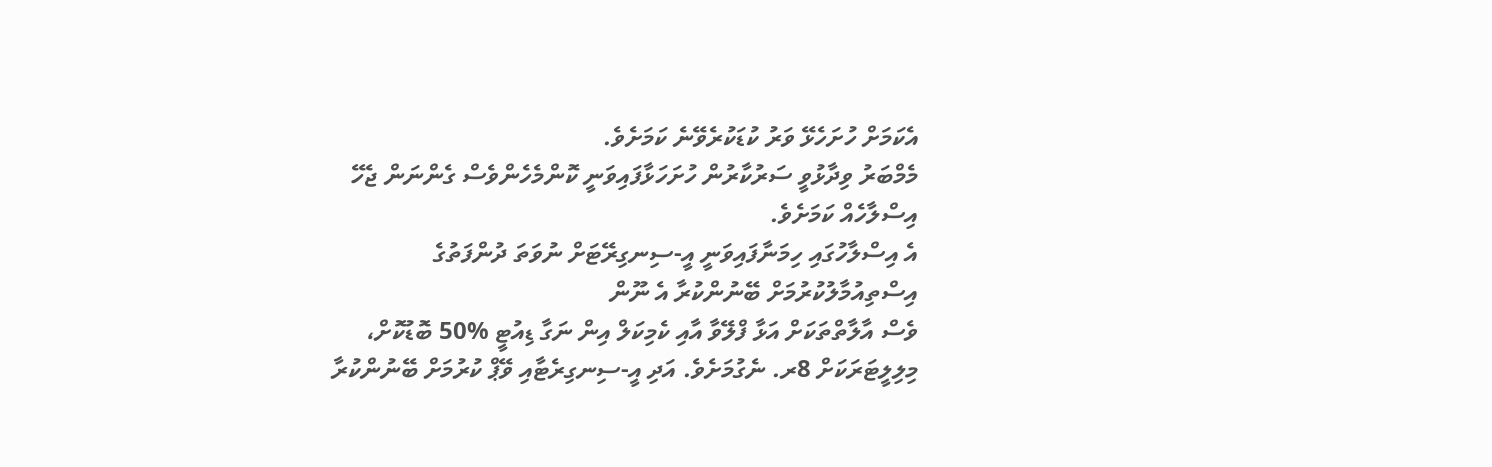އެކަމަށް ހުށަހެޅޭ ވަރު ކުޑަކުރެވޭނެ ކަމަށެވެ.
މެމްބަރު ވިދާޅުވީ ސަރުކާރުން ހުށަހަޅާފައިވަނީ ކޮންމެހެންވެސް ގެންނަން ޖެހޭ
އިސްލާހެއް ކަމަށެވެ.
އެ އިސްލާހުގައި ހިމަނާފައިވަނީ އީ-ސިނގިރޭޓަށް ނުވަތަ ދުންފަތުގެ އިސްތިއުމާލުކުރުމަށް ބޭނުންކުރާ އެ ނޫން
ވެސް އާލާތްތަކަށް އަޅާ ފްލޭވާ އާއި ކެމިކަލް އިން ނަގާ ޑިއުޓީ %50 ބޮޑުކޮށް،
މިލިލީޓަރަކަށް 8ރ. ނެގުމަށެވެ. އަދި އީ-ސިނގިރެޓާއި ވޭޕް ކުރުމަށް ބޭނުންކުރާ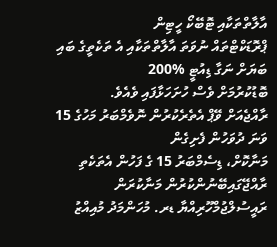އާލާތްތަކާއި ޓޮބޭކޯ ހީޓިން
ޕްރޮޑަކްޓްތައް ނުވަތަ އާލާތްތަކާއި އެ ތަކެތީގެ ބައި ބަޔަށް ނަގާ ޑިއުޓީ %200
ބޮޑުކުރުމަށް ވެސް ހުށަހަޅާފައި ވެއެވެ.
ރާއްޖެއަށް ވޭޕް އެތެރެކުރުން ނޮވެމްބަރު މަހުގެ 15 ވަނަ ދުވަހުން ފެށިގެން
މަނާކޮށް، ޑިސެމްބަރު 15 ގެ ފަހުން އެތަކެތި ރާއްޖޭގައިބޭނުންކުރުން މަނާކުރަން ރައީސުލްޖުމްހޫރިއްޔާ ޑރ. މުހަންމަދު މުއިއްޒު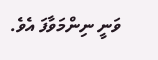ވަނީ ނިންމަވާފަ އެވެ.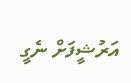އަރުޝީފަށް ނެގީ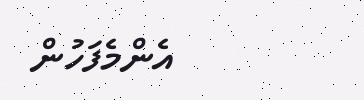އެންމެފަހުން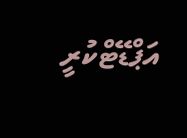އަޕްޑޭޓްކުރީ